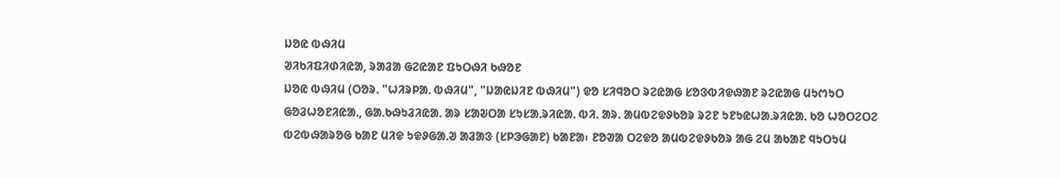ᱡᱚᱭ ᱵᱷᱤᱢ
ᱣᱤᱠᱤᱯᱤᱰᱤᱭᱟ, ᱨᱟᱲᱟ ᱜᱮᱭᱟᱱ ᱯᱩᱛᱷᱤ ᱠᱷᱚᱱ
ᱡᱚᱭ ᱵᱷᱤᱢ (ᱛᱚᱨ. "ᱦᱤᱨᱞᱟᱹ ᱵᱷᱤᱢ", "ᱡᱟᱭᱡᱤᱱ ᱵᱷᱤᱢ") ᱫᱚ ᱥᱤᱧᱚᱛ ᱨᱮᱭᱟᱜ ᱥᱚᱝᱵᱤᱫᱷᱟᱱ ᱨᱮᱭᱟᱜ ᱢᱩᱬᱩᱛ ᱜᱚᱲᱦᱚᱱᱤᱭᱟᱹ, ᱜᱟᱹᱠᱷᱩᱲᱤᱭᱟᱹ ᱟᱨ ᱥᱟᱶᱛᱟ ᱥᱩᱥᱟᱹᱨᱤᱭᱟᱹ ᱵᱤ. ᱟᱨ. ᱟᱢᱵᱮᱫᱽᱠᱚᱨ ᱨᱮᱱ ᱩᱱᱩᱭᱦᱟᱹᱨᱤᱭᱟᱹ ᱠᱚ ᱦᱚᱛᱮᱛᱮ ᱵᱮᱵᱷᱟᱨᱚᱜ ᱠᱟᱱ ᱢᱤᱫ ᱩᱫᱽᱜᱟᱹᱣ ᱟᱲᱟᱝ (ᱥᱞᱳᱜᱟᱱ) ᱠᱟᱱᱟ᱾ ᱱᱚᱣᱟ ᱛᱮᱫᱚ ᱟᱢᱵᱮᱫᱽᱠᱚᱨ ᱟᱜ ᱮᱢ ᱟᱠᱟᱱ ᱧᱩᱛᱩᱢ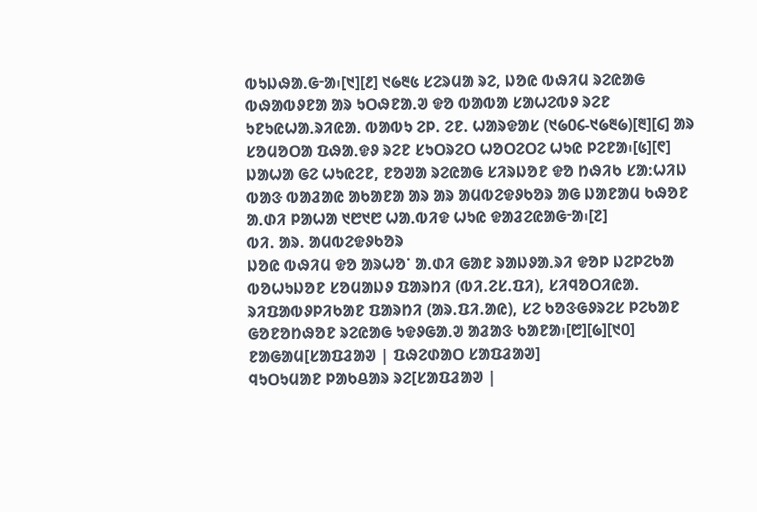ᱵᱩᱡᱷᱟᱹᱜᱼᱟ᱾[᱑][᱒] ᱑᱙᱓᱕ ᱥᱮᱨᱢᱟ ᱨᱮ, ᱡᱚᱭ ᱵᱷᱤᱢ ᱨᱮᱭᱟᱜ ᱵᱷᱟᱵᱽᱱᱟ ᱟᱨ ᱩᱛᱷᱱᱟᱹᱣ ᱫᱚ ᱵᱟᱵᱟ ᱥᱟᱦᱮᱵᱽ ᱨᱮᱱ ᱩᱱᱩᱭᱦᱟᱹᱨᱤᱭᱟᱹ ᱵᱟᱵᱩ ᱮᱞ. ᱮᱱ. ᱦᱟᱨᱫᱟᱥ (᱑᱙᱐᱔-᱑᱙᱓᱙)[᱓][᱔] ᱟᱨ ᱥᱚᱢᱚᱛᱟ ᱯᱷᱟᱹᱫᱽ ᱨᱮᱱ ᱥᱩᱛᱨᱮᱛ ᱦᱚᱛᱮᱛᱮ ᱦᱩᱭ ᱞᱮᱱᱟ᱾[᱕][᱖] ᱡᱟᱦᱟ ᱜᱮ ᱦᱩᱭᱮᱱ, ᱱᱚᱣᱟ ᱨᱮᱭᱟᱜ ᱥᱤᱨᱡᱚᱱ ᱫᱚ ᱴᱷᱤᱠ ᱥᱟᱺᱦᱤᱡ ᱵᱟᱝ ᱵᱟᱲᱟᱭ ᱟᱠᱟᱱᱟ ᱟᱨ ᱟᱨ ᱟᱢᱵᱮᱫᱽᱠᱚᱨ ᱟᱜ ᱡᱟᱱᱟᱢ ᱠᱷᱚᱱ ᱟᱹᱰᱤ ᱞᱟᱦᱟ ᱑᱘᱑᱘ ᱦᱟᱹᱵᱤᱫ ᱦᱩᱭ ᱫᱟᱲᱮᱭᱟᱜᱼᱟ᱾[᱗]
ᱵᱤ. ᱟᱨ. ᱟᱢᱵᱮᱫᱽᱠᱚᱨ
ᱡᱚᱭ ᱵᱷᱤᱢ ᱫᱚ ᱟᱨᱦᱚᱸ ᱟᱹᱰᱤ ᱜᱟᱱ ᱨᱟᱡᱽᱟᱹᱨᱤ ᱫᱚᱞ ᱡᱮᱞᱮᱠᱟ ᱵᱚᱦᱩᱡᱚᱱ ᱥᱚᱢᱟᱡᱽ ᱯᱟᱨᱴᱤ (ᱵᱤ.ᱮᱥ.ᱯᱤ), ᱥᱤᱧᱚᱛᱤᱭᱟᱹ ᱨᱤᱯᱟᱵᱽᱞᱤᱠᱟᱱ ᱯᱟᱨᱴᱤ (ᱟᱨ.ᱯᱤ.ᱟᱭ), ᱥᱮ ᱠᱚᱝᱜᱽᱨᱮᱥ ᱞᱮᱠᱟᱱ ᱜᱚᱱᱚᱴᱷᱚᱱ ᱨᱮᱭᱟᱜ ᱩᱫᱽᱜᱟᱹᱣ ᱟᱲᱟᱝ ᱠᱟᱱᱟ᱾[᱘][᱙][᱑᱐]
ᱱᱟᱜᱟᱢ[ᱥᱟᱯᱲᱟᱣ | ᱯᱷᱮᱰᱟᱛ ᱥᱟᱯᱲᱟᱣ]
ᱧᱩᱛᱩᱢᱟᱱ ᱞᱟᱠᱪᱟᱨ ᱨᱮ[ᱥᱟᱯᱲᱟᱣ |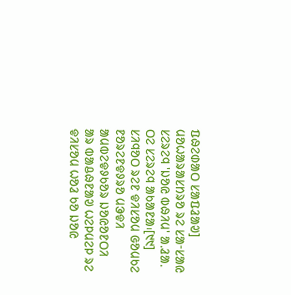ᱯᱷᱮᱰᱟᱛ ᱥᱟᱯᱲᱟᱣ]
ᱢᱚᱦᱟᱨᱟᱥᱴᱨᱚ ᱨᱮ ᱥᱟᱼᱥᱟᱭ ᱥᱮᱨᱮᱧ 'ᱡᱚᱭ ᱵᱷᱤᱢ' ᱟᱹᱲᱟᱹ ᱛᱮ ᱥᱮᱨᱮᱧ ᱟᱠᱟᱱᱟ᱾[᱑᱑]
ᱥᱤᱧᱚᱛ ᱨᱮᱱ ᱫᱤᱥᱚᱢ ᱜᱚᱢᱠᱮ ᱱᱚᱨᱮᱱᱫᱽᱨᱚ ᱢᱳᱫᱤ ᱟᱢᱵᱮᱫᱽᱠᱚᱨ ᱡᱚᱭᱚᱱᱛᱤ ᱟᱨ ᱵᱟᱪᱷᱱᱟᱣ ᱦᱮᱞᱢᱮᱞ ᱨᱮ ᱫᱤᱥᱚᱢ ᱦᱚᱲ ᱠᱚ ᱡᱚᱭ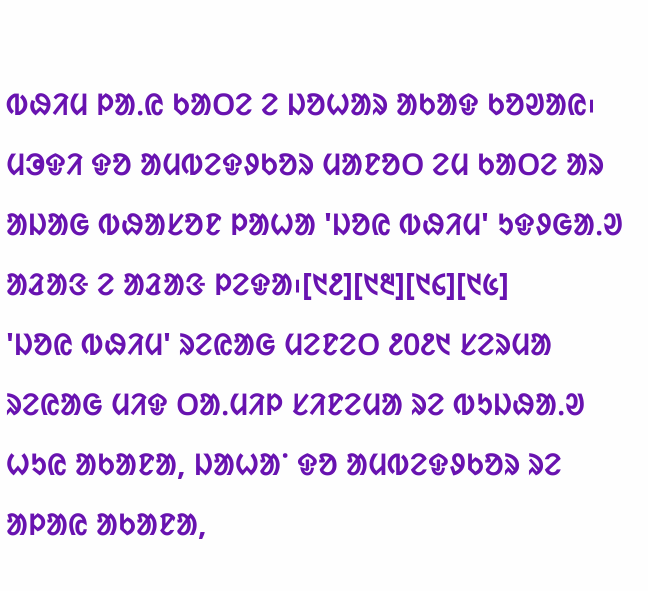ᱵᱷᱤᱢ ᱞᱟᱹᱭ ᱠᱟᱛᱮ ᱮ ᱡᱚᱦᱟᱨ ᱟᱠᱟᱫ ᱠᱚᱣᱟᱭ᱾ ᱢᱳᱫᱤ ᱫᱚ ᱟᱢᱵᱮᱫᱽᱠᱚᱨ ᱢᱟᱱᱚᱛ ᱮᱢ ᱠᱟᱛᱮ ᱟᱨ ᱟᱡᱟᱜ ᱵᱷᱟᱥᱚᱱ ᱞᱟᱦᱟ 'ᱡᱚᱭ ᱵᱷᱤᱢ' ᱩᱫᱽᱜᱟᱹᱣ ᱟᱲᱟᱝ ᱮ ᱟᱲᱟᱝ ᱞᱮᱫᱟ᱾[᱑᱒][᱑᱓][᱑᱔][᱑᱕]
'ᱡᱚᱭ ᱵᱷᱤᱢ' ᱨᱮᱭᱟᱜ ᱢᱮᱱᱮᱛ ᱒᱐᱒᱑ ᱥᱮᱨᱢᱟ ᱨᱮᱭᱟᱜ ᱢᱤᱫ ᱛᱟᱹᱢᱤᱞ ᱥᱤᱱᱮᱢᱟ ᱨᱮ ᱵᱩᱡᱷᱟᱹᱣ ᱦᱩᱭ ᱟᱠᱟᱱᱟ, ᱡᱟᱦᱟᱸ ᱫᱚ ᱟᱢᱵᱮᱫᱽᱠᱚᱨ ᱨᱮ ᱟᱞᱟᱭ ᱟᱠᱟᱱᱟ,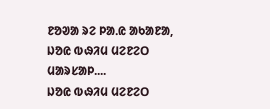ᱱᱚᱣᱟ ᱨᱮ ᱞᱟᱹᱭ ᱟᱠᱟᱱᱟ,
ᱡᱚᱭ ᱵᱷᱤᱢ ᱢᱮᱱᱮᱛ ᱢᱟᱨᱥᱟᱞ....
ᱡᱚᱭ ᱵᱷᱤᱢ ᱢᱮᱱᱮᱛ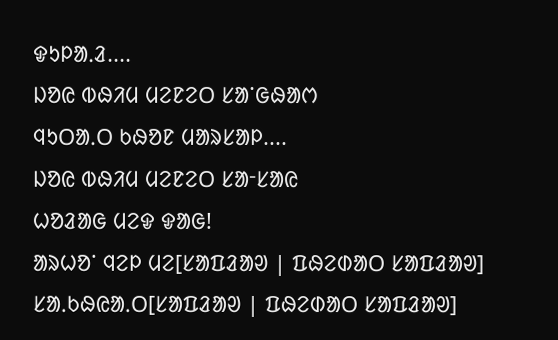ᱫᱩᱞᱟᱹᱲ....
ᱡᱚᱭ ᱵᱷᱤᱢ ᱢᱮᱱᱮᱛ ᱥᱟᱸᱜᱷᱟᱬ
ᱧᱩᱛᱟᱹᱛ ᱠᱷᱚᱱ ᱢᱟᱨᱥᱟᱞ....
ᱡᱚᱭ ᱵᱷᱤᱢ ᱢᱮᱱᱮᱛ ᱥᱟᱼᱥᱟᱭ
ᱦᱚᱲᱟᱜ ᱢᱮᱫ ᱫᱟᱜ!
ᱟᱨᱦᱚᱸ ᱧᱮᱞ ᱢᱮ[ᱥᱟᱯᱲᱟᱣ | ᱯᱷᱮᱰᱟᱛ ᱥᱟᱯᱲᱟᱣ]
ᱥᱟᱹᱠᱷᱭᱟᱹᱛ[ᱥᱟᱯᱲᱟᱣ | ᱯᱷᱮᱰᱟᱛ ᱥᱟᱯᱲᱟᱣ]